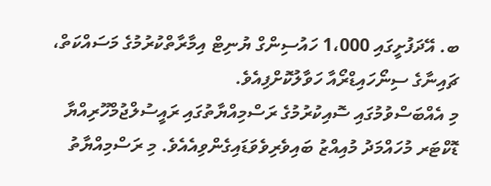ބ. އޭދަފުށީގައި 1،000 ހައުސިންގް ޔުނިޓް އިމާރާތްކުރުމުގެ މަސައްކަތް، ޗައިނާގެ ސިނޯހައިޑްރޯއާ ހަވާލުކޮށްފިއެވެ.
މި އެއްބަސްވުމުގައި ސޮއިކުރުމުގެ ރަސްމިއްޔާތުގައި ރައީސުލްޖުމްހޫރިއްޔާ ޑޮކްޓަރ މުހައްމަދު މުއިއްޒު ބައިވެރިވެވަޑައިގެންވިއެއެވެ. މި ރަސްމިއްޔާތު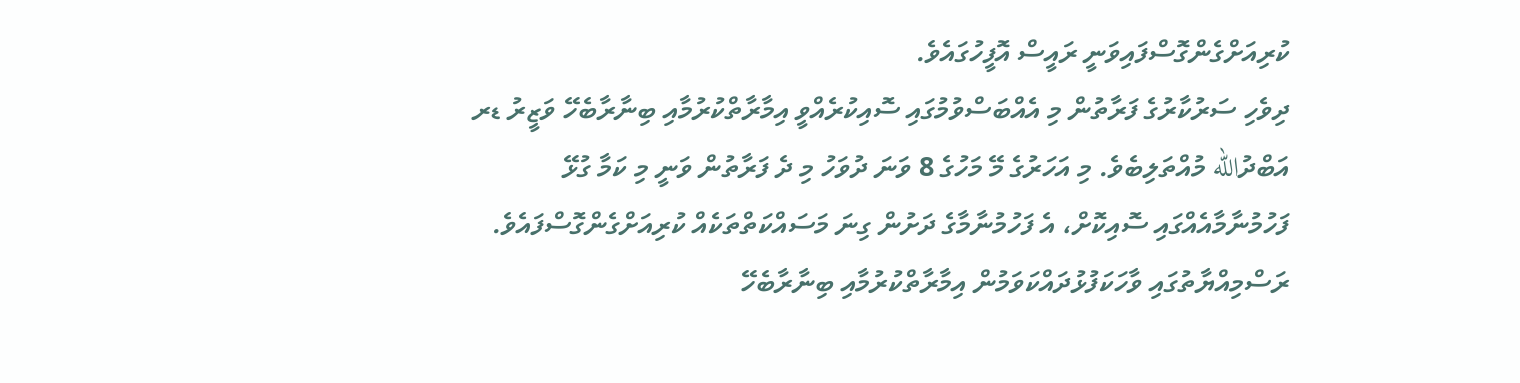ކުރިއަށްގެންގޮސްފައިވަނީ ރައީސް އޮފީހުގައެވެ.
ދިވެހި ސަރުކާރުގެ ފަރާތުން މި އެއްބަސްވުމުގައި ސޮއިކުރެއްވީ އިމާރާތްކުރުމާއި ބިނާރާބެހޭ ވަޒީރު ޑރ އަބްދުالله މުއްތަލިބެވެ. މި އަހަރުގެ މޭ މަހުގެ 8 ވަނަ ދުވަހު މި ދެ ފަރާތުން ވަނީ މި ކަމާ ގުޅޭ ފަހުމުނާމާއެއްގައި ސޮއިކޮށް، އެ ފަހުމުނާމާގެ ދަށުން ގިނަ މަސައްކަތްތަކެއް ކުރިއަށްގެންގޮސްފައެވެ.
ރަސްމިއްޔާތުގައި ވާހަކަފުޅުދައްކަވަމުން އިމާރާތްކުރުމާއި ބިނާރާބެހޭ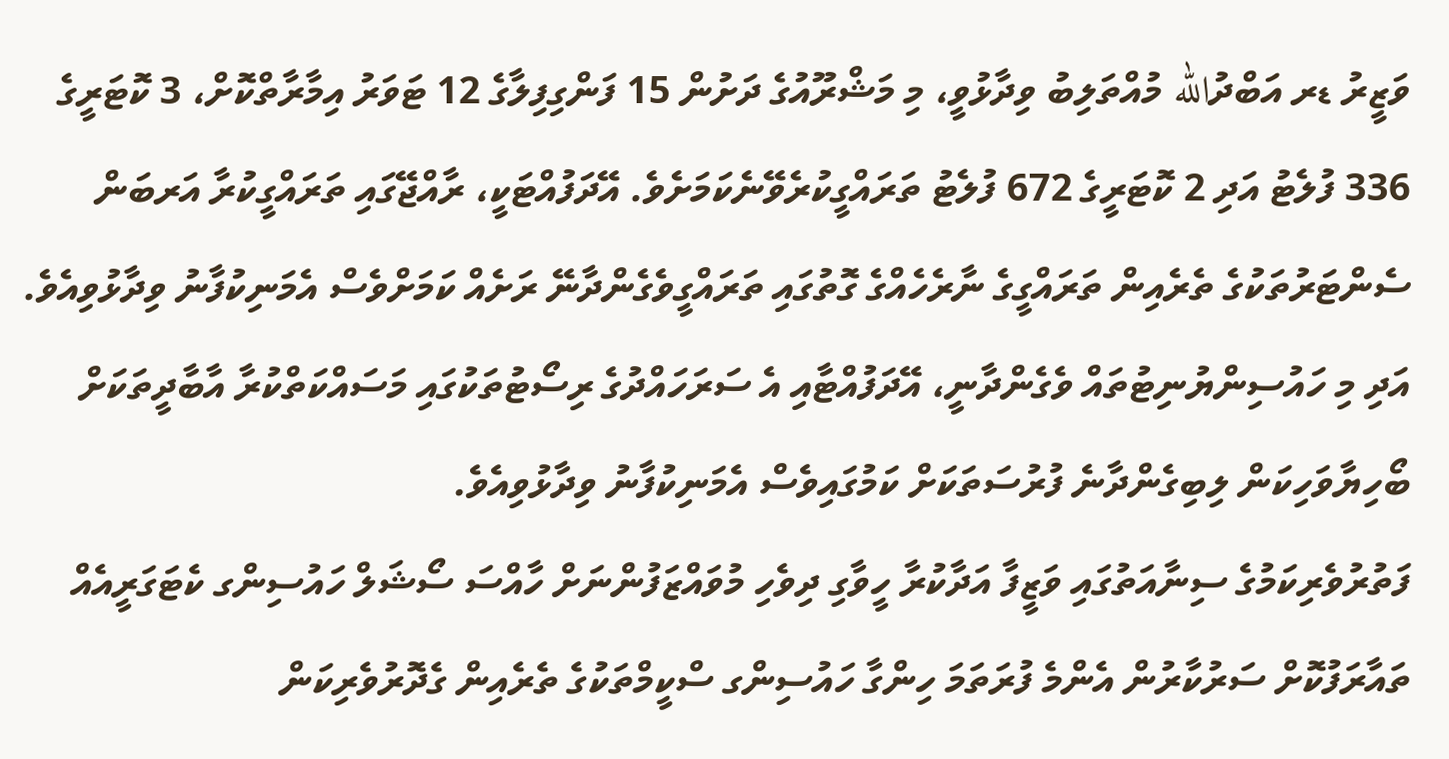ވަޒީރު ޑރ އަބްދުالله މުއްތަލިބު ވިދާޅުވީ، މި މަޝްރޫއުގެ ދަށުން 15 ފަންގިފިލާގެ 12 ޓަވަރު އިމާރާތްކޮށް، 3 ކޮޓަރީގެ 336 ފުލެޓު އަދި 2 ކޮޓަރީގެ 672 ފުލެޓު ތަރައްގީކުރެވޭނެކަމަށެވެ. އޭދަފުއްޓަކީ، ރާއްޖޭގައި ތަރައްގީކުރާ އަރބަން ސެންޓަރުތަކުގެ ތެރެއިން ތަރައްގީގެ ނާރެހެއްގެ ގޮތުގައި ތަރައްގީވެގެންދާނޭ ރަށެއް ކަމަށްވެސް އެމަނިކުފާނު ވިދާޅުވިއެވެ. އަދި މި ހައުސިންޔުނިޓުތައް ވެގެންދާނީ، އޭދަފުއްޓާއި އެ ސަރަހައްދުގެ ރިސޯޓުތަކުގައި މަސައްކަތްކުރާ އާބާދީތަކަށް ބޯހިޔާވަހިކަން ލިބިގެންދާނެ ފުރުސަތަކަށް ކަމުގައިވެސް އެމަނިކުފާނު ވިދާޅުވިއެވެ.
ފަތުރުވެރިކަމުގެ ސިނާއަތުގައި ވަޒީފާ އަދާކުރާ ހީވާގި ދިވެހި މުވައްޒަފުންނަށް ހާއްސަ ސޯޝަލް ހައުސިންގ ކެޓަގަރީއެއް ތައާރަފުކޮށް ސަރުކާރުން އެންމެ ފުރަތަމަ ހިންގާ ހައުސިންގ ސްކީމްތަކުގެ ތެރެއިން ގެދޮރުވެރިކަން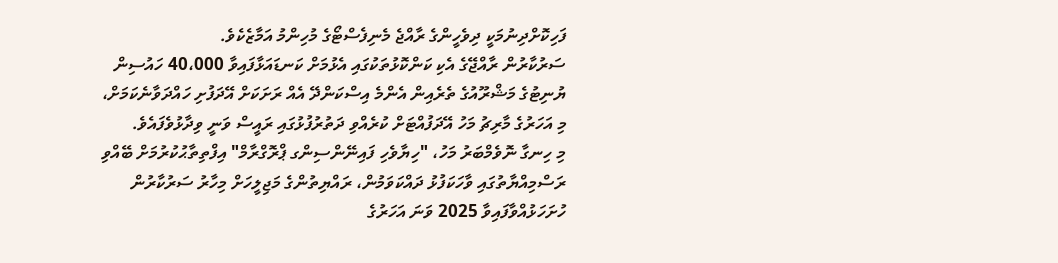ފަހިކޮށްދިނުމަކީ ދިވެހީންގެ ރާއްޖެ މެނިފެސްޓޯގެ މުހިންމު އަމާޒެކެވެ.
ސަރުކާރުން ރާއްޖޭގެ އެކި ކަންކޮޅުތަކުގައި އެޅުމަށް ކަނޑައަޅާފައިވާ 40،000 ހައުސިން ޔުނިޓުގެ މަޝްރޫއުގެ ތެރެއިން އެންމެ އިސްކަންދޭ އެއް ރަށަކަށް އޭދަފުށި ހައްދަވާނެކަމަށް، މި އަހަރުގެ މާރިޗު މަހު އޭދަފުއްޓަށް ކުރެއްވި ދަތުރުފުޅުގައި ރައީސް ވަނީ ވިދާޅުވެފައެވެ.
މި ހިނގާ ނޮވެމްބަރު މަހު، "ހިޔާވެހި ފައިނޭންސިންގ ޕްރޮގްރާމް" އިފްތިތާޙުކުރުމަށް ބޭއްވި ރަސްމިއްޔާތުގައި ވާހަކަފުޅު ދައްކަވަމުން، ރައްޔިތުންގެ މަޖިލީހަށް މިހާރު ސަރުކާރުން ހުށަހަޅުއްވާފައިވާ 2025 ވަނަ އަހަރުގެ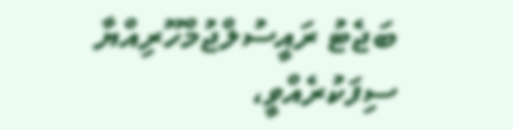ބަޖެޓު ރައީސުލްޖުމްހޫރިއްޔާ ސިފަކުރެއްވީ،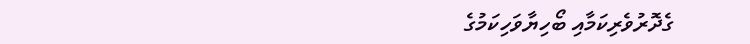ގެދޮރުވެރިކަމާއި ބޯހިޔާވަހިކަމުގެ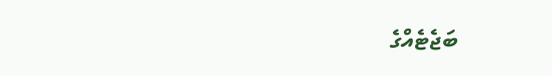ބަޖެޓެއްގެ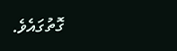ގޮތުގައެވެ.